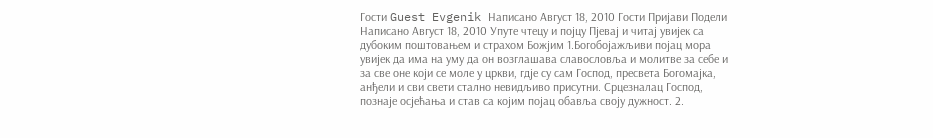Гости Guest Evgenik Написано Август 18, 2010 Гости Пријави Подели Написано Август 18, 2010 Упуте чтецу и појцу Пјевај и читај увијек са дубоким поштовањем и страхом Божјим 1.Богобојажљиви појац мора увијек да има на уму да он возглашава славословља и молитве за себе и за све оне који се моле у цркви, гдје су сам Господ, пресвета Богомајка, анђели и сви свети стално невидљиво присутни. Срцезналац Господ, познаје осјећања и став са којим појац обавља своју дужност. 2.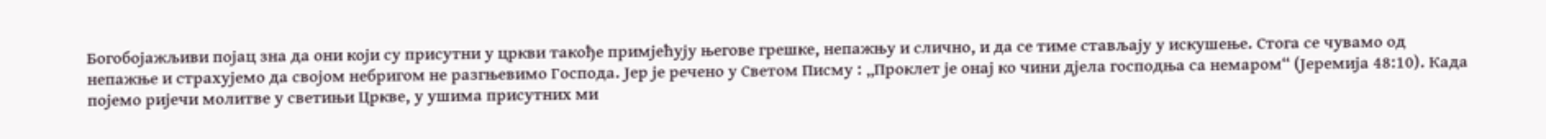Богобојажљиви појац зна да они који су присутни у цркви такође примјећују његове грешке, непажњу и слично, и да се тиме стављају у искушење. Стога се чувамо од непажње и страхујемо да својом небригом не разгњевимо Господа. Јер је речено у Светом Писму : „Проклет је онај ко чини дјела господња са немаром“ (Јеремија 48:10). Када појемо ријечи молитве у светињи Цркве, у ушима присутних ми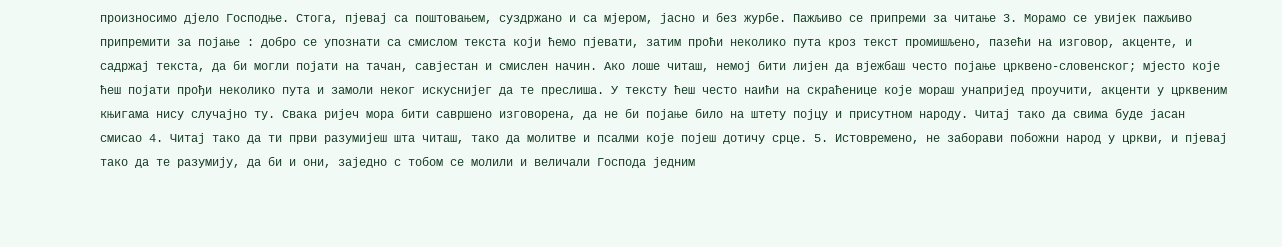произносимо дјело Господње. Стога, пјевај са поштовањем, суздржано и са мјером, јасно и без журбе. Пажљиво се припреми за читање 3. Морамо се увијек пажљиво припремити за појање : добро се упознати са смислом текста који ћемо пјевати, затим проћи неколико пута кроз текст промишљено, пазећи на изговор, акценте, и садржај текста, да би могли појати на тачан, савјестан и смислен начин. Ако лоше читаш, немој бити лијен да вјежбаш често појање црквено-словенског; мјесто које ћеш појати прођи неколико пута и замоли неког искуснијег да те преслиша. У тексту ћеш често наићи на скраћенице које мораш унапријед проучити, акценти у црквеним књигама нису случајно ту. Свака ријеч мора бити савршено изговорена, да не би појање било на штету појцу и присутном народу. Читај тако да свима буде јасан смисао 4. Читај тако да ти први разумијеш шта читаш, тако да молитве и псалми које појеш дотичу срце. 5. Истовремено, не заборави побожни народ у цркви, и пјевај тако да те разумију, да би и они, заједно с тобом се молили и величали Господа једним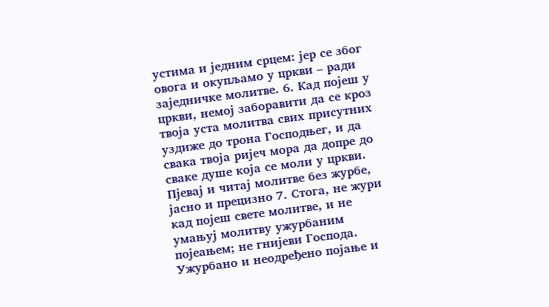устима и једним срцем: јер се због овога и окупљамо у цркви – ради заједничке молитве. 6. Кад појеш у цркви, немој заборавити да се кроз твоја уста молитва свих присутних уздиже до трона Господњег, и да свака твоја ријеч мора да допре до сваке душе која се моли у цркви. Пјевај и читај молитве без журбе, јасно и прецизно 7. Стога, не жури кад појеш свете молитве, и не умањуј молитву ужурбаним појеањем; не гнијеви Господа. Ужурбано и неодређено појање и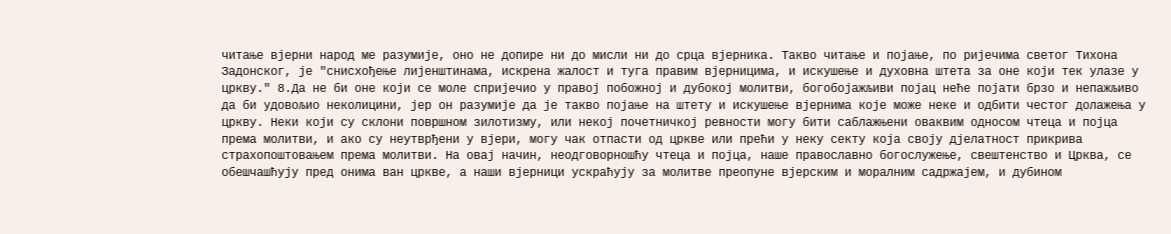читање вјерни народ ме разумије, оно не допире ни до мисли ни до срца вјерника. Такво читање и појање, по ријечима светог Тихона Задонског, је "снисхођење лијенштинама, искрена жалост и туга правим вјерницима, и искушење и духовна штета за оне који тек улазе у цркву." 8.Да не би оне који се моле спријечио у правој побожној и дубокој молитви, богобојажљиви појац неће појати брзо и непажљиво да би удовољио неколицини, јер он разумије да је такво појање на штету и искушење вјернима које може неке и одбити честог долажења у цркву. Неки који су склони површном зилотизму, или некој почетничкој ревности могу бити саблажњени оваквим односом чтеца и појца према молитви, и ако су неутврђени у вјери, могу чак отпасти од цркве или прећи у неку секту која своју дјелатност прикрива страхопоштовањем према молитви. На овај начин, неодговорношћу чтеца и појца, наше православно богослужење, свештенство и Црква, се обешчашћују пред онима ван цркве, а наши вјерници ускраћују за молитве преопуне вјерским и моралним садржајем, и дубином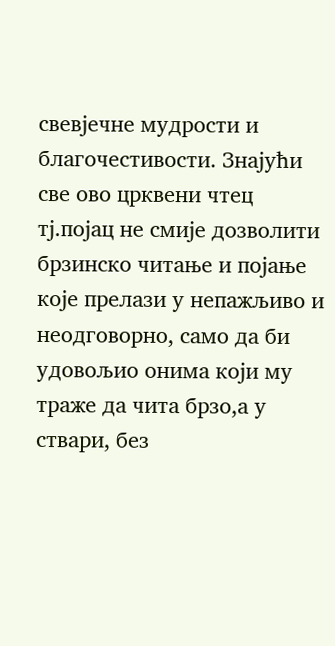свевјечне мудрости и благочестивости. Знајући све ово црквени чтец тј.појац не смије дозволити брзинско читање и појање које прелази у непажљиво и неодговорно, само да би удовољио онима који му траже да чита брзо,а у ствари, без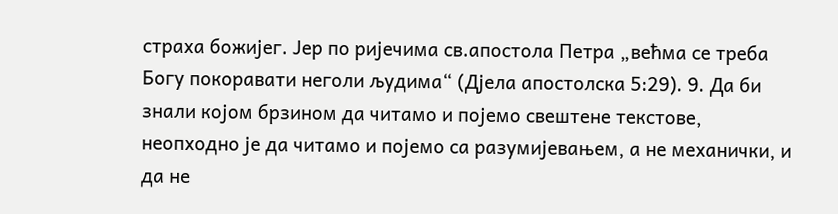страха божијег. Јер по ријечима св.апостола Петра „већма се треба Богу покоравати неголи људима“ (Дјела апостолска 5:29). 9. Да би знали којом брзином да читамо и појемо свештене текстове, неопходно је да читамо и појемо са разумијевањем, а не механички, и да не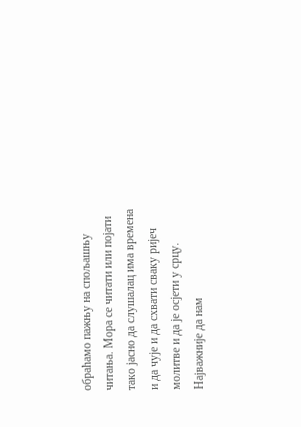обраћамо пажњу на спољашњу читања. Мора се читати или појати тако јасно да слушалац има времена и да чује и да схвати сваку ријеч молитве и да је осјети у срцу. Најважније да нам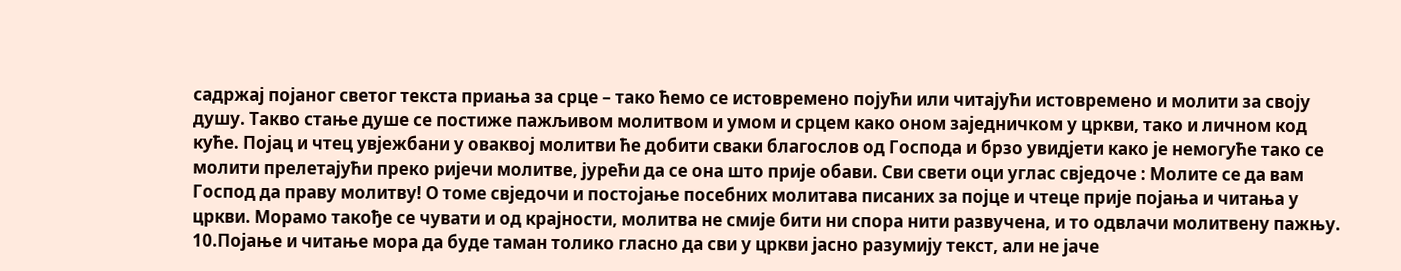садржај појаног светог текста приања за срце – тако ћемо се истовремено појући или читајући истовремено и молити за своју душу. Такво стање душе се постиже пажљивом молитвом и умом и срцем како оном заједничком у цркви, тако и личном код куће. Појац и чтец увјежбани у оваквој молитви ће добити сваки благослов од Господа и брзо увидјети како је немогуће тако се молити прелетајући преко ријечи молитве, јурећи да се она што прије обави. Сви свети оци углас свједоче : Молите се да вам Господ да праву молитву! О томе свједочи и постојање посебних молитава писаних за појце и чтеце прије појања и читања у цркви. Морамо такође се чувати и од крајности, молитва не смије бити ни спора нити развучена, и то одвлачи молитвену пажњу. 10.Појање и читање мора да буде таман толико гласно да сви у цркви јасно разумију текст, али не јаче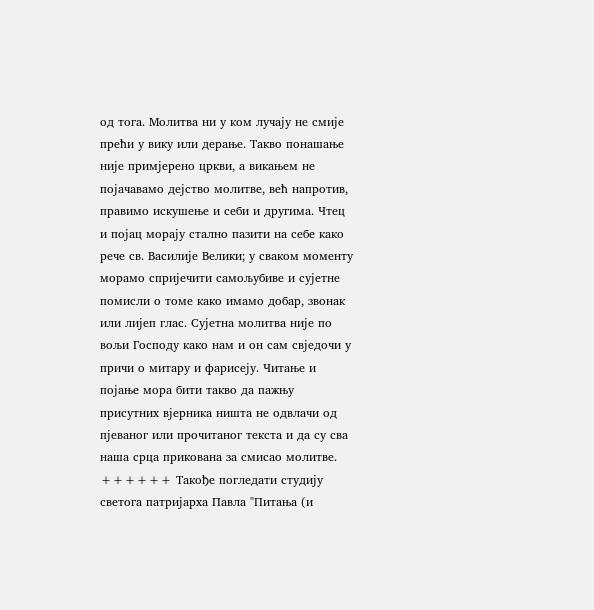од тога. Молитва ни у ком лучају не смије прећи у вику или дерање. Такво понашање није примјерено цркви, а викањем не појачавамо дејство молитве, већ напротив, правимо искушење и себи и другима. Чтец и појац морају стално пазити на себе како рече св. Василије Велики; у сваком моменту морамо спријечити самољубиве и сујетне помисли о томе како имамо добар, звонак или лијеп глас. Сујетна молитва није по вољи Господу како нам и он сам свједочи у причи о митару и фарисеју. Читање и појање мора бити такво да пажњу присутних вјерника ништа не одвлачи од пјеваног или прочитаног текста и да су сва наша срца прикована за смисао молитве. ++++++ Такође погледати студију светога патријарха Павла "Питања (и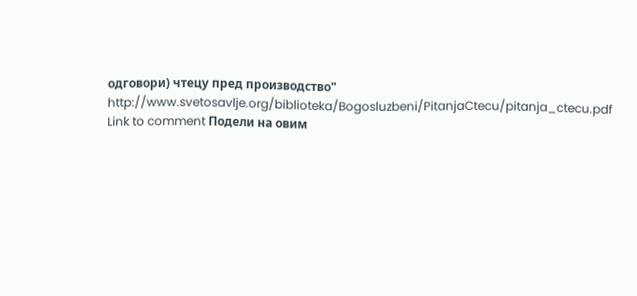одговори) чтецу пред производство" http://www.svetosavlje.org/biblioteka/Bogosluzbeni/PitanjaCtecu/pitanja_ctecu.pdf Link to comment Подели на овим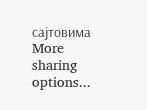сајтовима More sharing options...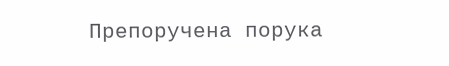Препоручена порука